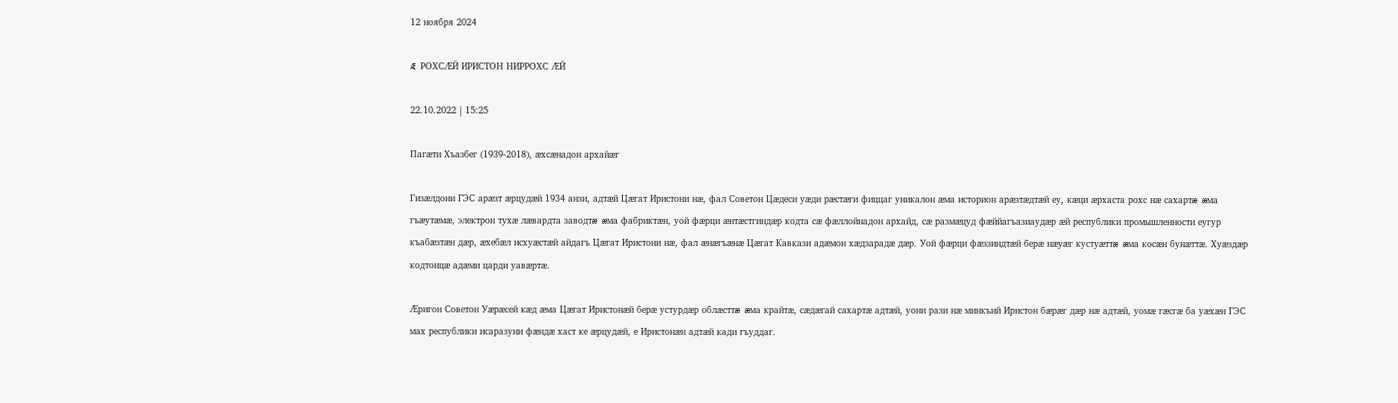12 ноября 2024

Æ РОХСÆЙ ИРИСТОН НИРРОХС ÆЙ

22.10.2022 | 15:25

Пагæти Хъазбег (1939-2018), æхсæнадон архайæг

Гизæлдони ГЭС арæзт æрцудæй 1934 анзи, адтæй Цæгат Иристони нæ, фал Советон Цæдеси уæди рæстæги фиццаг уникалон æма историон арæзтæдтæй еу, кæци æрхаста рохс нæ сахартæ æма гъæутæмæ, электрон тухæ лæвардта заводтæ æма фабриктæн, уой фæрци æнтæстгиндæр кодта сæ фæллойнадон архайд, сæ размæцуд фæййагъазиаудæр æй республики промышленности еугур къабæзтæн дæр, æхебæл исхуæстæй айдагъ Цæгат Иристони нæ, фал æнæгъæнæ Цæгат Кавкази адæмон хæдзарадæ дæр. Уой фæрци фæззиндтæй берæ нæуæг кустуæттæ æма косæн бунæттæ. Хуæздæр кодтонцæ адæми царди уавæртæ.

Æригон Советон Уæрæсей кæд æма Цæгат Иристонæй берæ устурдæр облæсттæ æма крайтæ, сæдæгай сахартæ адтæй, уони рази нæ минкъий Иристон бæрæг дæр нæ адтæй, уомæ гæсгæ ба уæхæн ГЭС мах республики исаразуни фæндæ хаст ке æрцудæй, е Иристонæн адтæй кади гъуддаг.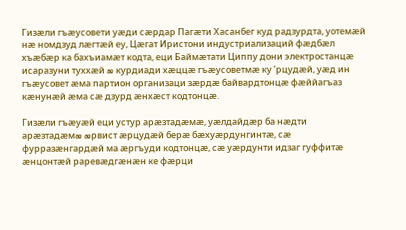Гизæли гъæусовети уæди сæрдар Пагæти Хасанбег куд радзурдта, уотемæй нæ номдзуд лæгтæй еу, Цæгат Иристони индустриализаций фæдбæл хъæбæр ка бахъиамæт кодта, еци Баймæтати Циппу дони электростанцæ исаразуни туххæй æ курдиади хæццæ гъæусоветмæ ку ’рцудæй, уæд ин гъæусовет æма партион организаци зæрдæ байвардтонцæ фæййагъаз кæнунæй æма сæ дзурд æнхæст кодтонцæ.

Гизæли гъæуæй еци устур арæзтадæмæ, уæлдайдæр ба нæдти арæзтадæмæ æрвист æрцудæй берæ бæхуæрдунгинтæ, сæ фурразæнгардæй ма æргъуди кодтонцæ, сæ уæрдунти идзаг гуффитæ æнцонтæй раревæдгæнæн ке фæрци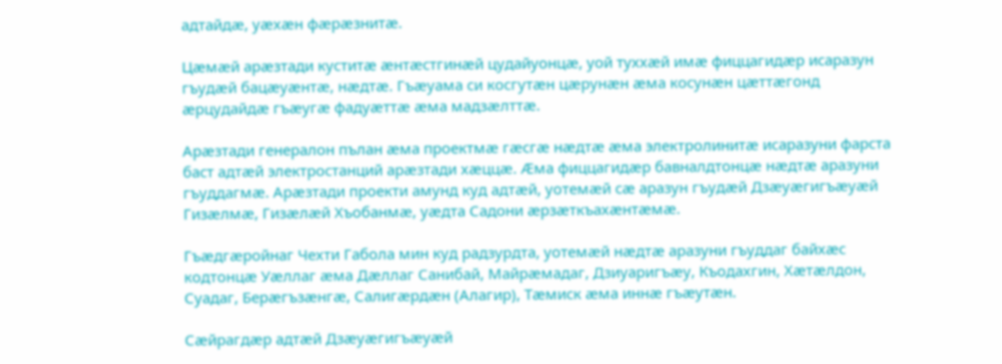адтайдæ, уæхæн фæрæзнитæ.

Цæмæй арæзтади куститæ æнтæстгинæй цудайуонцæ, уой туххæй имæ фиццагидæр исаразун гъудæй бацæуæнтæ, нæдтæ. Гъæуама си косгутæн цæрунæн æма косунæн цæттæгонд æрцудайдæ гъæугæ фадуæттæ æма мадзæлттæ.

Арæзтади генералон пълан æма проектмæ гæсгæ нæдтæ æма электролинитæ исаразуни фарста баст адтæй электростанций арæзтади хæццæ. Æма фиццагидæр бавналдтонцæ нæдтæ аразуни гъуддагмæ. Арæзтади проекти амунд куд адтæй, уотемæй сæ аразун гъудæй Дзæуæгигъæуæй Гизæлмæ, Гизæлæй Хъобанмæ, уæдта Садони æрзæткъахæнтæмæ.

Гъæдгæройнаг Чехти Габола мин куд радзурдта, уотемæй нæдтæ аразуни гъуддаг байхæс кодтонцæ Уæллаг æма Дæллаг Санибай, Майрæмадаг, Дзиуаригъæу, Къодахгин, Хæтæлдон, Суадаг, Берæгъзæнгæ, Салигæрдæн (Алагир), Тæмиск æма иннæ гъæутæн.

Сæйрагдæр адтæй Дзæуæгигъæуæй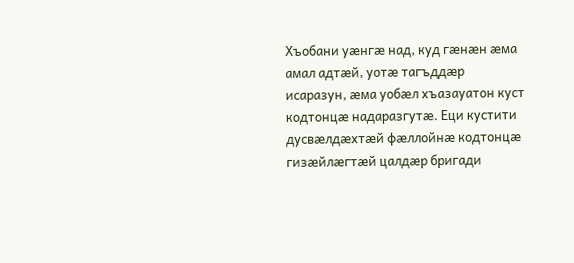Хъобани уæнгæ над, куд гæнæн æма амал адтæй, уотæ тагъддæр исаразун, æма уобæл хъазауатон куст кодтонцæ надаразгутæ. Еци кустити дусвæлдæхтæй фæллойнæ кодтонцæ гизæйлæгтæй цалдæр бригади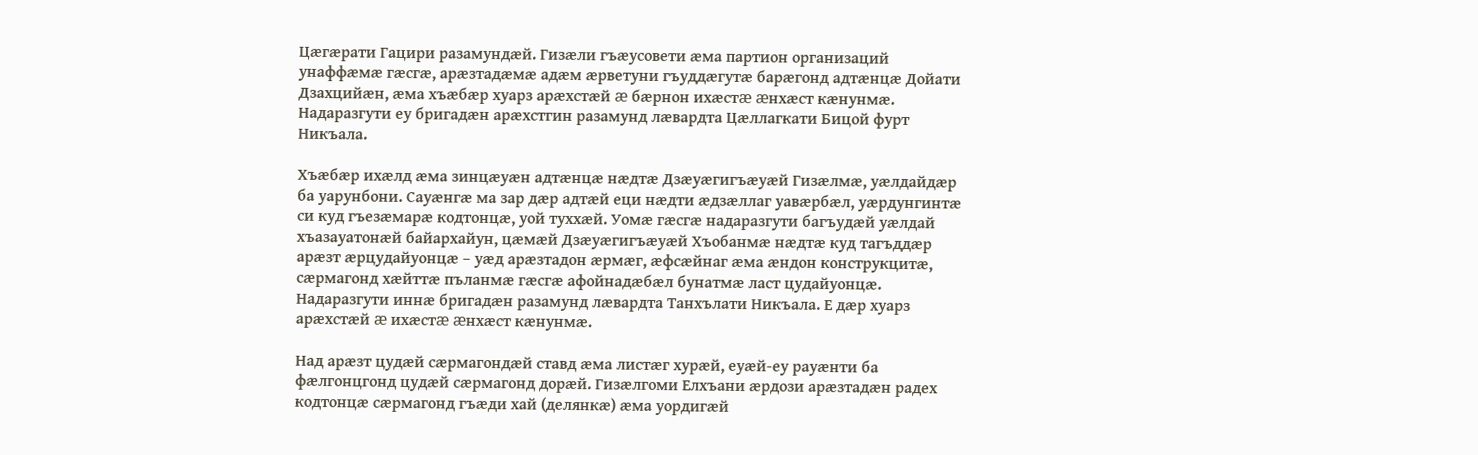Цæгæрати Гацири разамундæй. Гизæли гъæусовети æма партион организаций унаффæмæ гæсгæ, арæзтадæмæ адæм æрветуни гъуддæгутæ барæгонд адтæнцæ Дойати Дзахцийæн, æма хъæбæр хуарз арæхстæй æ бæрнон ихæстæ æнхæст кæнунмæ. Надаразгути еу бригадæн арæхстгин разамунд лæвардта Цæллагкати Бицой фурт Никъала.

Хъæбæр ихæлд æма зинцæуæн адтæнцæ нæдтæ Дзæуæгигъæуæй Гизæлмæ, уæлдайдæр ба уарунбони. Сауæнгæ ма зар дæр адтæй еци нæдти æдзæллаг уавæрбæл, уæрдунгинтæ си куд гъезæмарæ кодтонцæ, уой туххæй. Уомæ гæсгæ надаразгути багъудæй уæлдай хъазауатонæй байархайун, цæмæй Дзæуæгигъæуæй Хъобанмæ нæдтæ куд тагъддæр арæзт æрцудайуонцæ – уæд арæзтадон æрмæг, æфсæйнаг æма æндон конструкцитæ, сæрмагонд хæйттæ пъланмæ гæсгæ афойнадæбæл бунатмæ ласт цудайуонцæ. Надаразгути иннæ бригадæн разамунд лæвардта Танхълати Никъала. Е дæр хуарз арæхстæй æ ихæстæ æнхæст кæнунмæ.

Над арæзт цудæй сæрмагондæй ставд æма листæг хурæй, еуæй-еу рауæнти ба фæлгонцгонд цудæй сæрмагонд дорæй. Гизæлгоми Елхъани æрдози арæзтадæн радех кодтонцæ сæрмагонд гъæди хай (делянкæ) æма уордигæй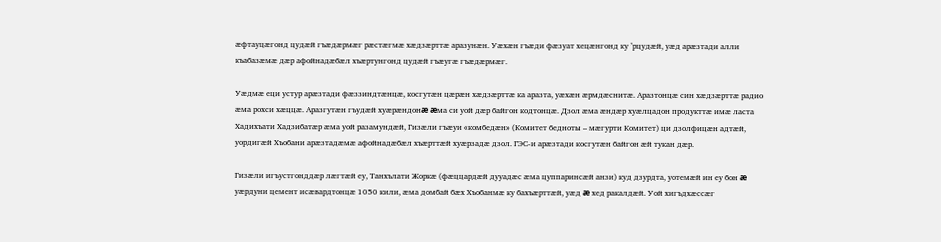æфтауцæгонд цудæй гъæдæрмæг рæстæгмæ хæдзæрттæ аразунæн. Уæхæн гъæди фæзуат хецæнгонд ку ’рцудæй, уæд арæзтади алли къабазæмæ дæр афойнадæбæл хъæртунгонд цудæй гъæугæ гъæдæрмæг.

Уæдмæ еци устур арæзтади фæззиндтæнцæ, косгутæн цæрæн хæдзæрттæ ка аразта, уæхæн æрмдæснитæ. Аразтонцæ син хæдзæрттæ радио æма рохси хæццæ. Аразгутæн гъудæй хуæрæндонæ æма си уой дæр байгон кодтонцæ. Дзол æма æндæр хуæлцадон продукттæ имæ ласта Хадихъати Хадзибатæр æма уой разамундæй, Гизæли гъæуи «комбедæн» (Комитет бедноты – мæгурти Комитет) ци дзолфицæн адтæй, уордигæй Хъобани арæзтадæмæ афойнадæбæл хъæрттæй хуæрзадæ дзол. ГЭС-и арæзтади косгутæн байгон æй тукан дæр.

Гизæли игъустгонддæр лæгтæй еу, Танхълати Жоркæ (фæццардæй дууадæс æма цуппаринсæй анзи) куд дзурдта, уотемæй ин еу бон æ уæрдуни цемент исæвардтонцæ 1050 кили, æма домбай бæх Хъобанмæ ку бахъæрттæй, уæд æ хед ракалдæй. Уой хигъдхæссæг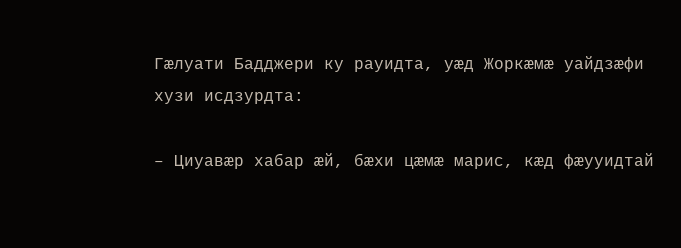Гæлуати Бадджери ку рауидта, уæд Жоркæмæ уайдзæфи хузи исдзурдта:

– Циуавæр хабар æй, бæхи цæмæ марис, кæд фæууидтай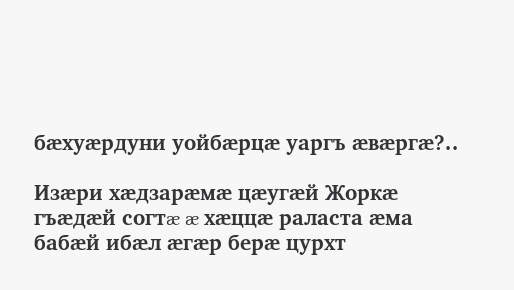бæхуæрдуни уойбæрцæ уаргъ æвæргæ?..

Изæри хæдзарæмæ цæугæй Жоркæ гъæдæй согтæ æ хæццæ раласта æма бабæй ибæл æгæр берæ цурхт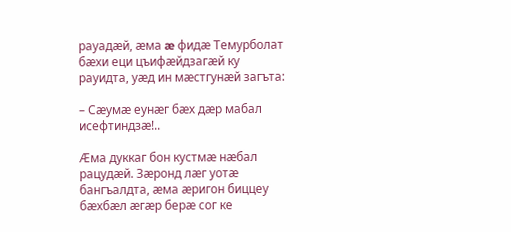рауадæй, æма æ фидæ Темурболат бæхи еци цъифæйдзагæй ку рауидта, уæд ин мæстгунæй загъта:

– Сæумæ еунæг бæх дæр мабал исефтиндзæ!..

Æма дуккаг бон кустмæ нæбал рацудæй. Зæронд лæг уотæ бангъалдта, æма æригон биццеу бæхбæл æгæр берæ сог ке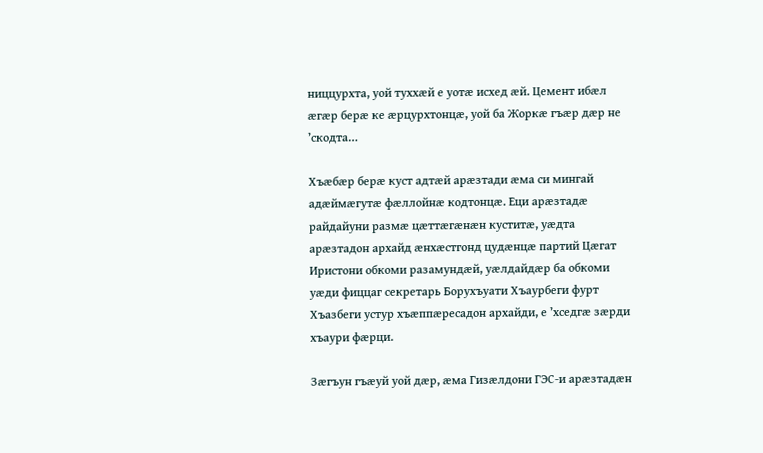ниццурхта, уой туххæй е уотæ исхед æй. Цемент ибæл æгæр берæ ке æрцурхтонцæ, уой ба Жоркæ гъæр дæр не ’скодта…

Хъæбæр берæ куст адтæй арæзтади æма си мингай адæймæгутæ фæллойнæ кодтонцæ. Еци арæзтадæ райдайуни размæ цæттæгæнæн куститæ, уæдта арæзтадон архайд æнхæстгонд цудæнцæ партий Цæгат Иристони обкоми разамундæй, уæлдайдæр ба обкоми уæди фиццаг секретарь Борухъуати Хъаурбеги фурт Хъазбеги устур хъæппæресадон архайди, е ’хседгæ зæрди хъаури фæрци.

Зæгъун гъæуй уой дæр, æма Гизæлдони ГЭС-и арæзтадæн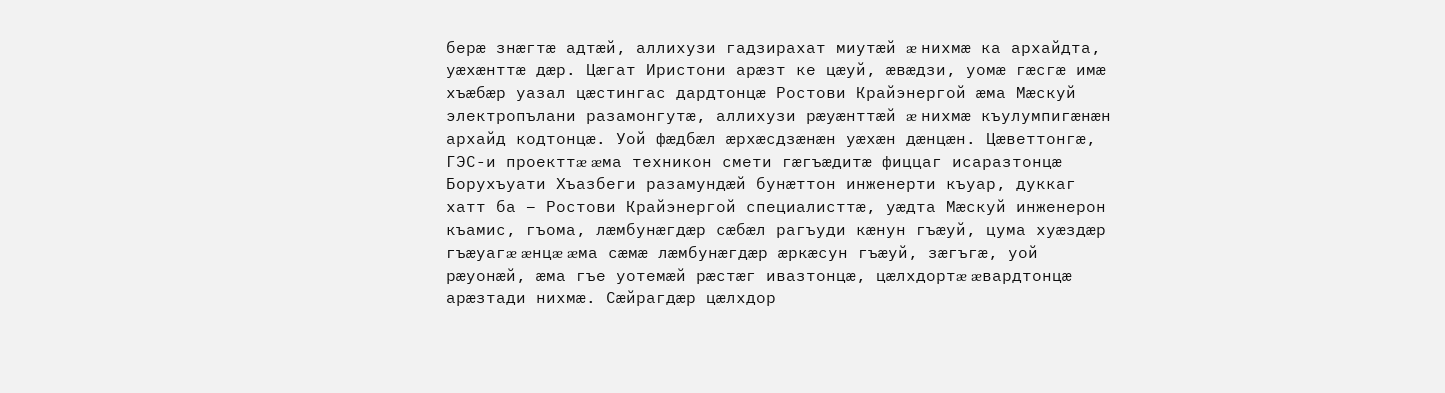берæ знæгтæ адтæй, аллихузи гадзирахат миутæй æ нихмæ ка архайдта, уæхæнттæ дæр. Цæгат Иристони арæзт ке цæуй, æвæдзи, уомæ гæсгæ имæ хъæбæр уазал цæстингас дардтонцæ Ростови Крайэнергой æма Мæскуй электропълани разамонгутæ, аллихузи рæуæнттæй æ нихмæ къулумпигæнæн архайд кодтонцæ. Уой фæдбæл æрхæсдзæнæн уæхæн дæнцæн. Цæветтонгæ, ГЭС-и проекттæ æма техникон смети гæгъæдитæ фиццаг исаразтонцæ Борухъуати Хъазбеги разамундæй бунæттон инженерти къуар, дуккаг хатт ба – Ростови Крайэнергой специалисттæ, уæдта Мæскуй инженерон къамис, гъома, лæмбунæгдæр сæбæл рагъуди кæнун гъæуй, цума хуæздæр гъæуагæ æнцæ æма сæмæ лæмбунæгдæр æркæсун гъæуй, зæгъгæ, уой рæуонæй, æма гъе уотемæй рæстæг ивазтонцæ, цæлхдортæ æвардтонцæ арæзтади нихмæ. Сæйрагдæр цæлхдор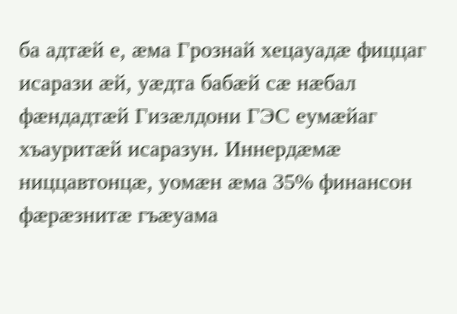ба адтæй е, æма Грознай хецауадæ фиццаг исарази æй, уæдта бабæй сæ нæбал фæндадтæй Гизæлдони ГЭС еумæйаг хъауритæй исаразун. Иннердæмæ ниццавтонцæ, уомæн æма 35% финансон фæрæзнитæ гъæуама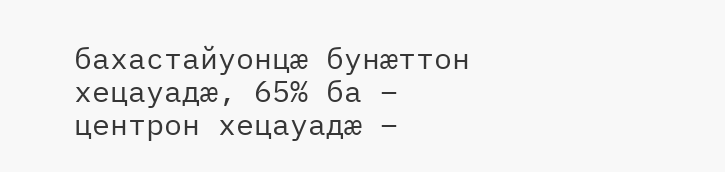бахастайуонцæ бунæттон хецауадæ, 65% ба – центрон хецауадæ –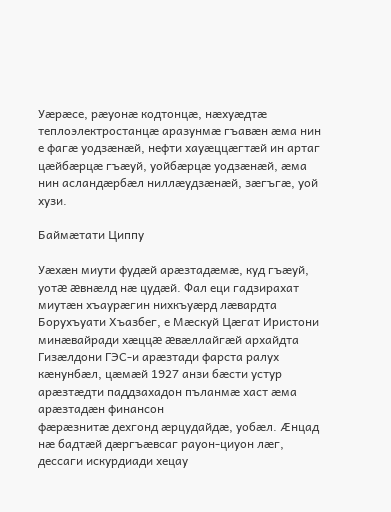Уæрæсе, рæуонæ кодтонцæ, нæхуæдтæ теплоэлектростанцæ аразунмæ гъавæн æма нин е фагæ уодзæнæй, нефти хауæццæгтæй ин артаг цæйбæрцæ гъæуй, уойбæрцæ уодзæнæй, æма нин асландæрбæл ниллæудзæнæй, зæгъгæ, уой хузи.

Баймæтати Циппу

Уæхæн миути фудæй арæзтадæмæ, куд гъæуй, уотæ æвнæлд нæ цудæй. Фал еци гадзирахат миутæн хъаурæгин нихкъуæрд лæвардта Борухъуати Хъазбег, е Мæскуй Цæгат Иристони минæвайради хæццæ æвæллайгæй архайдта Гизæлдони ГЭС-и арæзтади фарста ралух кæнунбæл, цæмæй 1927 анзи бæсти устур арæзтæдти паддзахадон пъланмæ хаст æма арæзтадæн финансон
фæрæзнитæ дехгонд æрцудайдæ, уобæл. Æнцад нæ бадтæй дæргъæвсаг рауон-циуон лæг, дессаги искурдиади хецау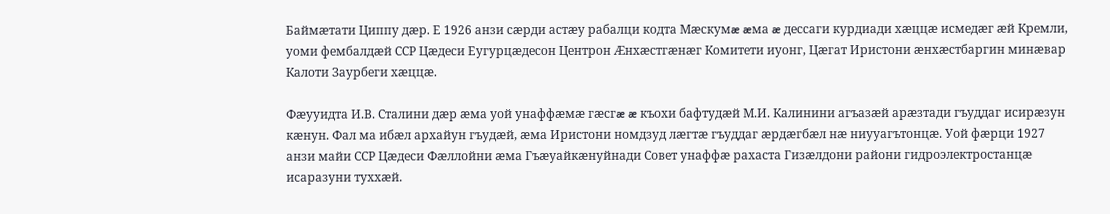Баймæтати Циппу дæр. Е 1926 анзи сæрди астæу рабалци кодта Мæскумæ æма æ дессаги курдиади хæццæ исмедæг æй Кремли, уоми фембалдæй ССР Цæдеси Еугурцæдесон Центрон Æнхæстгæнæг Комитети иуонг, Цæгат Иристони æнхæстбаргин минæвар Калоти Заурбеги хæццæ.

Фæууидта И.В. Сталини дæр æма уой унаффæмæ гæсгæ æ къохи бафтудæй М.И. Калинини агъазæй арæзтади гъуддаг исирæзун кæнун. Фал ма ибæл архайун гъудæй, æма Иристони номдзуд лæгтæ гъуддаг æрдæгбæл нæ ниууагътонцæ. Уой фæрци 1927 анзи майи ССР Цæдеси Фæллойни æма Гъæуайкæнуйнади Совет унаффæ рахаста Гизæлдони райони гидроэлектростанцæ исаразуни туххæй.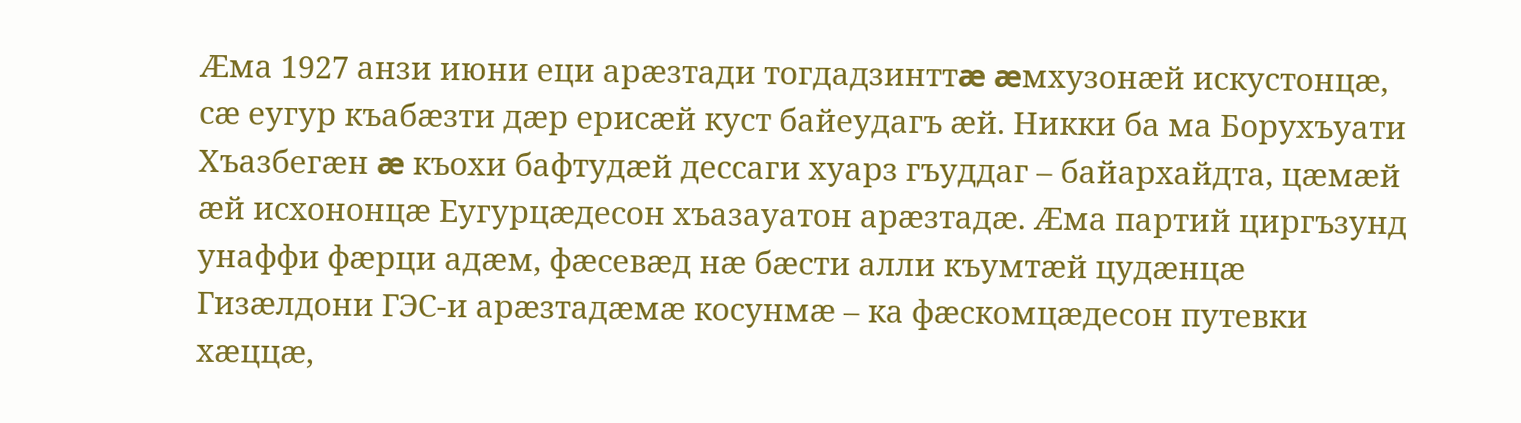Æма 1927 анзи июни еци арæзтади тогдадзинттæ æмхузонæй искустонцæ, сæ еугур къабæзти дæр ерисæй куст байеудагъ æй. Никки ба ма Борухъуати Хъазбегæн æ къохи бафтудæй дессаги хуарз гъуддаг – байархайдта, цæмæй æй исхононцæ Еугурцæдесон хъазауатон арæзтадæ. Æма партий циргъзунд унаффи фæрци адæм, фæсевæд нæ бæсти алли къумтæй цудæнцæ Гизæлдони ГЭС-и арæзтадæмæ косунмæ – ка фæскомцæдесон путевки хæццæ,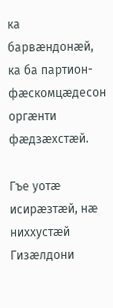ка барвæндонæй, ка ба партион-фæскомцæдесон оргæнти фæдзæхстæй.

Гъе уотæ исирæзтæй, нæ ниххустæй Гизæлдони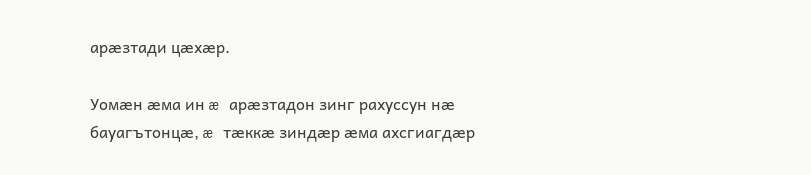арæзтади цæхæр.

Уомæн æма ин æ арæзтадон зинг рахуссун нæ бауагътонцæ, æ тæккæ зиндæр æма ахсгиагдæр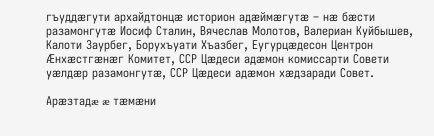гъуддæгути архайдтонцæ историон адæймæгутæ – нæ бæсти разамонгутæ Иосиф Сталин, Вячеслав Молотов, Валериан Куйбышев, Калоти Заурбег, Борухъуати Хъазбег, Еугурцæдесон Центрон Æнхæстгæнæг Комитет, ССР Цæдеси адæмон комиссарти Совети уæлдæр разамонгутæ, ССР Цæдеси адæмон хæдзаради Совет.

Арæзтадæ æ тæмæни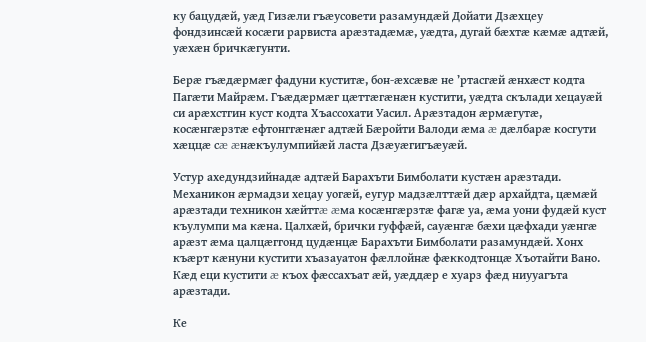ку бацудæй, уæд Гизæли гъæусовети разамундæй Дойати Дзæхцеу фондзинсæй косæги рарвиста арæзтадæмæ, уæдта, дугай бæхтæ кæмæ адтæй, уæхæн бричкæгунти.

Берæ гъæдæрмæг фадуни куститæ, бон-æхсæвæ не ’ртасгæй æнхæст кодта Пагæти Майрæм. Гъæдæрмæг цæттæгæнæн кустити, уæдта скълади хецауæй си арæхстгин куст кодта Хъассохати Уасил. Арæзтадон æрмæгутæ, косæнгæрзтæ ефтонггæнæг адтæй Бæройти Валоди æма æ дæлбарæ косгути хæццæ сæ æнæкъулумпийæй ласта Дзæуæгигъæуæй.

Устур ахедундзийнадæ адтæй Барахъти Бимболати кустæн арæзтади. Механикон æрмадзи хецау уогæй, еугур мадзæлттæй дæр архайдта, цæмæй арæзтади техникон хæйттæ æма косæнгæрзтæ фагæ уа, æма уони фудæй куст къулумпи ма кæна. Цалхæй, брички гуффæй, сауæнгæ бæхи цæфхади уæнгæ арæзт æма цалцæггонд цудæнцæ Барахъти Бимболати разамундæй. Хонх къæрт кæнуни кустити хъазауатон фæллойнæ фæккодтонцæ Хъотайти Вано. Кæд еци кустити æ къох фæссахъат æй, уæддæр е хуарз фæд ниууагъта арæзтади.

Ке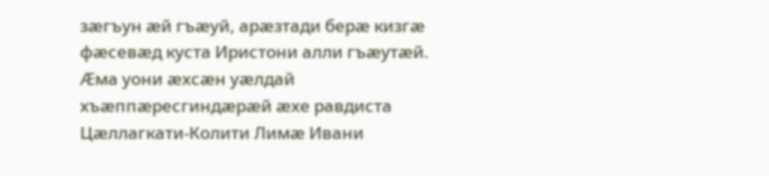зæгъун æй гъæуй, арæзтади берæ кизгæ фæсевæд куста Иристони алли гъæутæй. Æма уони æхсæн уæлдай хъæппæресгиндæрæй æхе равдиста Цæллагкати-Колити Лимæ Ивани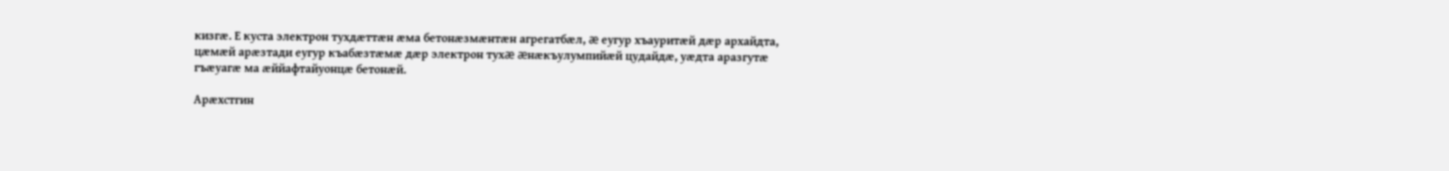кизгæ. Е куста электрон тухдæттæн æма бетонæзмæнтæн агрегатбæл, æ еугур хъауритæй дæр архайдта, цæмæй арæзтади еугур къабæзтæмæ дæр электрон тухæ æнæкъулумпийæй цудайдæ, уæдта аразгутæ гъæуагæ ма æййафтайуонцæ бетонæй.

Арæхстгин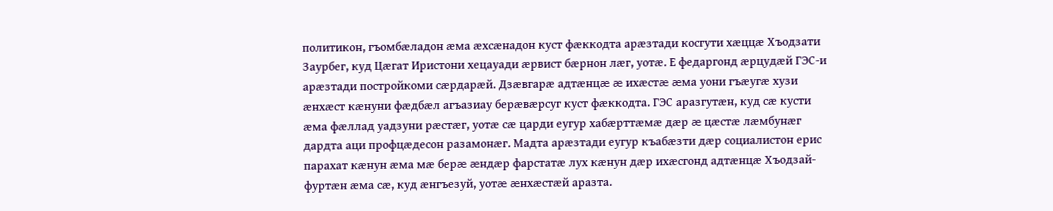политикон, гъомбæладон æма æхсæнадон куст фæккодта арæзтади косгути хæццæ Хъодзати Заурбег, куд Цæгат Иристони хецауади æрвист бæрнон лæг, уотæ. Е федаргонд æрцудæй ГЭС-и арæзтади постройкоми сæрдарæй. Дзæвгарæ адтæнцæ æ ихæстæ æма уони гъæугæ хузи æнхæст кæнуни фæдбæл агъазиау берæвæрсуг куст фæккодта. ГЭС аразгутæн, куд сæ кусти æма фæллад уадзуни рæстæг, уотæ сæ царди еугур хабæрттæмæ дæр æ цæстæ лæмбунæг дардта аци профцæдесон разамонæг. Мадта арæзтади еугур къабæзти дæр социалистон ерис парахат кæнун æма мæ берæ æндæр фарстатæ лух кæнун дæр ихæсгонд адтæнцæ Хъодзай-фуртæн æма сæ, куд æнгъезуй, уотæ æнхæстæй аразта.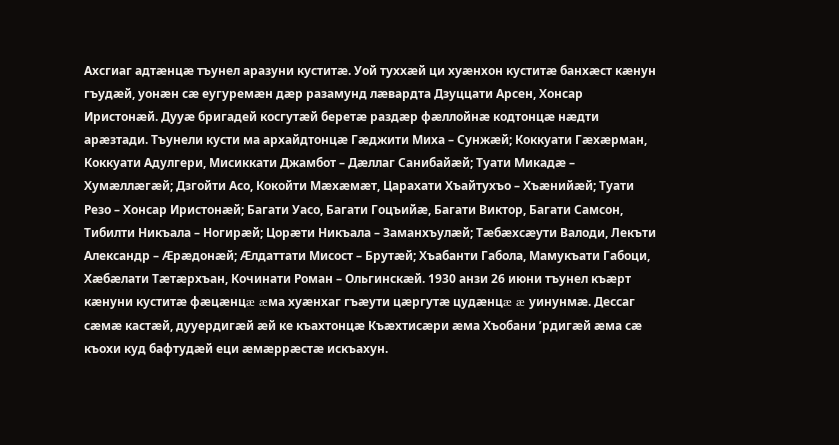Ахсгиаг адтæнцæ тъунел аразуни куститæ. Уой туххæй ци хуæнхон куститæ банхæст кæнун гъудæй, уонæн сæ еугуремæн дæр разамунд лæвардта Дзуццати Арсен, Хонсар Иристонæй. Дууæ бригадей косгутæй беретæ раздæр фæллойнæ кодтонцæ нæдти арæзтади. Тъунели кусти ма архайдтонцæ Гæджити Миха – Сунжæй; Коккуати Гæхæрман, Коккуати Адулгери, Мисиккати Джамбот – Дæллаг Санибайæй; Туати Микадæ – Хумæллæгæй; Дзгойти Асо, Кокойти Мæхæмæт, Царахати Хъайтухъо – Хъæнийæй; Туати Резо – Хонсар Иристонæй; Багати Уасо, Багати Гоцъийæ, Багати Виктор, Багати Самсон, Тибилти Никъала – Ногирæй; Цорæти Никъала – Заманхъулæй; Тæбæхсæути Валоди, Лекъти Александр – Æрæдонæй; Æлдаттати Мисост – Брутæй; Хъабанти Габола, Мамукъати Габоци, Хæбæлати Тæтæрхъан, Кочинати Роман – Ольгинскæй. 1930 анзи 26 июни тъунел къæрт кæнуни куститæ фæцæнцæ æма хуæнхаг гъæути цæргутæ цудæнцæ æ уинунмæ. Дессаг сæмæ кастæй, дууердигæй æй ке къахтонцæ Къæхтисæри æма Хъобани ’рдигæй æма сæ къохи куд бафтудæй еци æмæррæстæ искъахун.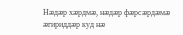Нæдæр хæрдмæ, нæдæр фæрсæрдæмæ æгириддæр куд нæ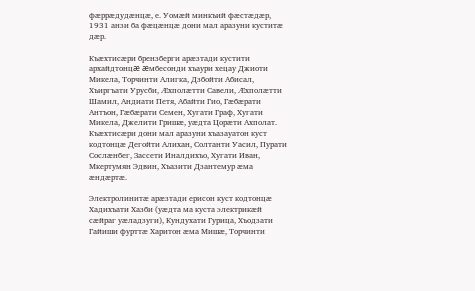фæррæдудæнцæ, е. Уомæй минкъий фæстæдæр, 1931 анзи ба фæцæнцæ дони мал аразуни куститæ дæр.

Къæхтисæри брензберги арæзтади кустити архайдтонцæ æмбесонди хъаури хецау Джиоти Микела, Торчинти Алигка, Дзбойти Абисал, Хъиргъати Урусби, Æхполæтти Савели, Æхполæтти Шамил, Андиати Петя, Абайти Гио, Гæбæрати Антъон, Гæбæрати Семен, Хугати Граф, Хугати Микела, Джелити Гришæ, уæдта Цорæти Ахполат. Къæхтисæри дони мал аразуни хъазауатон куст кодтонцæ Дегойти Алихан, Солтанти Уасил, Пурати Сослæнбег, Зассети Иналдихъо, Хугати Иван, Мкертумян Эдвин, Хъазити Дзантемур æма æндæртæ.

Электролинитæ арæзтади ерисон куст кодтонцæ Хадихъати Хазби (уæдта ма куста электрикæй сæйраг уæладзуги), Кундухати Гурица, Хъодзати Гайиши фурттæ Харитон æма Мишæ, Торчинти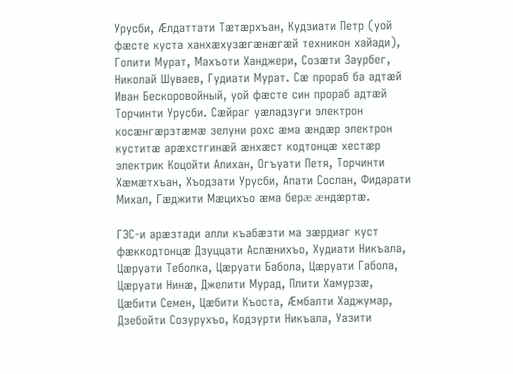Урусби, Æлдаттати Тæтæрхъан, Кудзиати Петр (уой фæсте куста ханхæхузæгæнæгæй техникон хайади), Голити Мурат, Махъоти Ханджери, Созæти Заурбег, Николай Шуваев, Гудиати Мурат. Сæ прораб ба адтæй Иван Бескоровойный, уой фæсте син прораб адтæй Торчинти Урусби. Сæйраг уæладзуги электрон косæнгæрзтæмæ зелуни рохс æма æндæр электрон куститæ арæхстгинæй æнхæст кодтонцæ хестæр электрик Коцойти Алихан, Огъуати Петя, Торчинти Хæмæтхъан, Хъодзати Урусби, Апати Сослан, Фидарати Михал, Гæджити Мæцихъо æма берæ æндæртæ.

ГЭС-и арæзтади алли къабæзти ма зæрдиаг куст фæккодтонцæ Дзуццати Аслæнихъо, Худиати Никъала, Цæруати Теболка, Цæруати Бабола, Цæруати Габола, Цæруати Нинæ, Джелити Мурад, Плити Хамурзæ, Цæбити Семен, Цæбити Къоста, Æмбалти Хаджумар, Дзебойти Созурухъо, Кодзурти Никъала, Уазити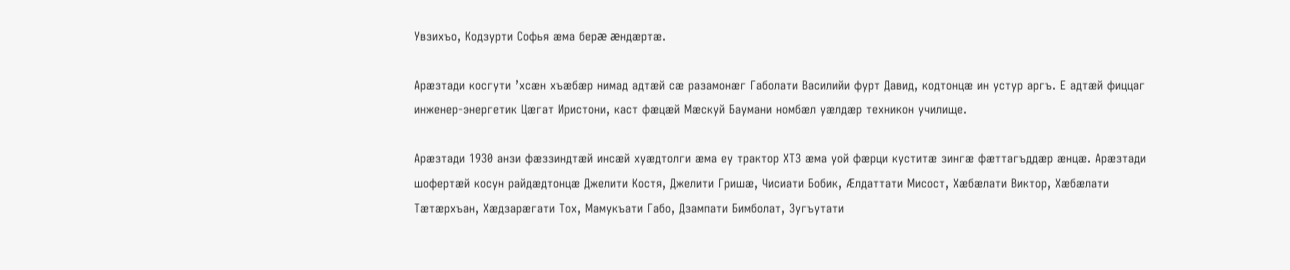Увзихъо, Кодзурти Софья æма берæ æндæртæ.

Арæзтади косгути ’хсæн хъæбæр нимад адтæй сæ разамонæг Габолати Василийи фурт Давид, кодтонцæ ин устур аргъ. Е адтæй фиццаг инженер-энергетик Цæгат Иристони, каст фæцæй Мæскуй Баумани номбæл уæлдæр техникон училище.

Арæзтади 1930 анзи фæззиндтæй инсæй хуæдтолги æма еу трактор ХТЗ æма уой фæрци куститæ зингæ фæттагъддæр æнцæ. Арæзтади шофертæй косун райдæдтонцæ Джелити Костя, Джелити Гришæ, Чисиати Бобик, Æлдаттати Мисост, Хæбæлати Виктор, Хæбæлати Тæтæрхъан, Хæдзарæгати Тох, Мамукъати Габо, Дзампати Бимболат, Зугъутати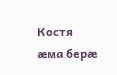Костя æма берæ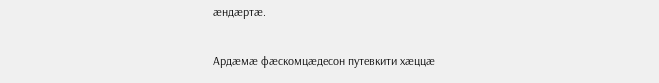æндæртæ.

Ардæмæ фæскомцæдесон путевкити хæццæ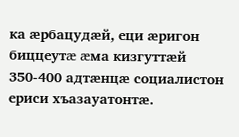ка æрбацудæй, еци æригон биццеутæ æма кизгуттæй 350-400 адтæнцæ социалистон ериси хъазауатонтæ.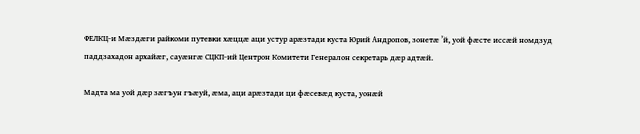ФЕЛКЦ-и Мæздæги райкоми путевки хæццæ аци устур арæзтади куста Юрий Андропов, зонетæ ’й, уой фæсте иссæй номдзуд паддзахадон архайæг, сауæнгæ СЦКП-ий Центрон Комитети Генералон секретарь дæр адтæй.

Мадта ма уой дæр зæгъун гъæуй, æма, аци арæзтади ци фæсевæд куста, уонæй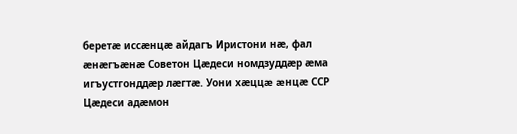беретæ иссæнцæ айдагъ Иристони нæ, фал æнæгъæнæ Советон Цæдеси номдзуддæр æма игъустгонддæр лæгтæ. Уони хæццæ æнцæ ССР Цæдеси адæмон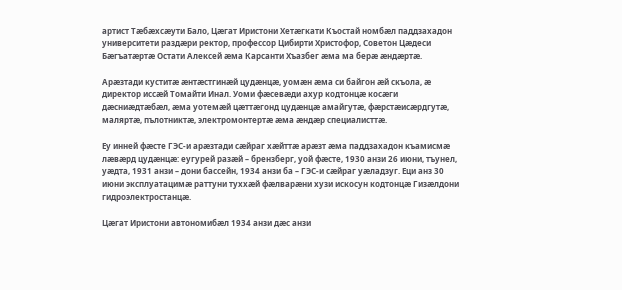артист Тæбæхсæути Бало, Цæгат Иристони Хетæгкати Къостай номбæл паддзахадон университети раздæри ректор, профессор Цибирти Христофор, Советон Цæдеси Бæгъатæртæ Остати Алексей æма Карсанти Хъазбег æма ма берæ æндæртæ.

Арæзтади куститæ æнтæстгинæй цудæнцæ, уомæн æма си байгон æй скъола, æ директор иссæй Томайти Инал. Уоми фæсевæди ахур кодтонцæ косæги дæсниæдтæбæл, æма уотемæй цæттæгонд цудæнцæ амайгутæ, фæрстæисæрдгутæ, маляртæ, пълотниктæ, электромонтертæ æма æндæр специалисттæ.

Еу инней фæсте ГЭС-и арæзтади сæйраг хæйттæ арæзт æма паддзахадон къамисмæ лæвæрд цудæнцæ: еугурей разæй – брензберг, уой фæсте, 1930 анзи 26 июни, тъунел, уæдта, 1931 анзи – дони бассейн, 1934 анзи ба – ГЭС-и сæйраг уæладзуг. Еци анз 30 июни эксплуатацимæ раттуни туххæй фæлварæни хузи искосун кодтонцæ Гизæлдони гидроэлектростанцæ.

Цæгат Иристони автономибæл 1934 анзи дæс анзи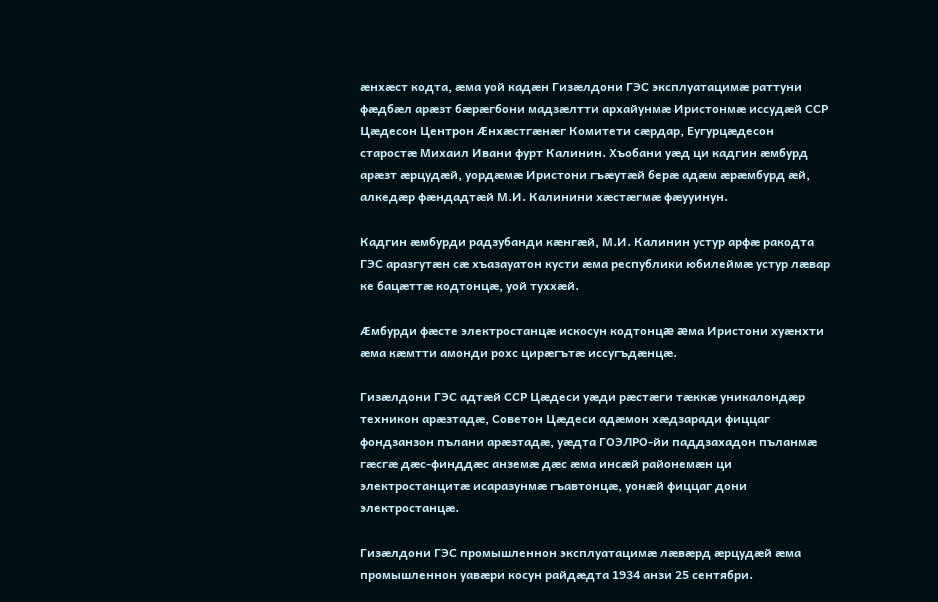æнхæст кодта, æма уой кадæн Гизæлдони ГЭС эксплуатацимæ раттуни фæдбæл арæзт бæрæгбони мадзæлтти архайунмæ Иристонмæ иссудæй ССР Цæдесон Центрон Æнхæстгæнæг Комитети сæрдар, Еугурцæдесон старостæ Михаил Ивани фурт Калинин. Хъобани уæд ци кадгин æмбурд арæзт æрцудæй, уордæмæ Иристони гъæутæй берæ адæм æрæмбурд æй, алкедæр фæндадтæй М.И. Калинини хæстæгмæ фæууинун.

Кадгин æмбурди радзубанди кæнгæй, М.И. Калинин устур арфæ ракодта ГЭС аразгутæн сæ хъазауатон кусти æма республики юбилеймæ устур лæвар ке бацæттæ кодтонцæ, уой туххæй.

Æмбурди фæсте электростанцæ искосун кодтонцæ æма Иристони хуæнхти æма кæмтти амонди рохс цирæгътæ иссугъдæнцæ.

Гизæлдони ГЭС адтæй ССР Цæдеси уæди рæстæги тæккæ уникалондæр техникон арæзтадæ, Советон Цæдеси адæмон хæдзаради фиццаг фондзанзон пълани арæзтадæ, уæдта ГОЭЛРО-йи паддзахадон пъланмæ гæсгæ дæс-финддæс анземæ дæс æма инсæй районемæн ци электростанцитæ исаразунмæ гъавтонцæ, уонæй фиццаг дони электростанцæ.

Гизæлдони ГЭС промышленнон эксплуатацимæ лæвæрд æрцудæй æма промышленнон уавæри косун райдæдта 1934 анзи 25 сентябри.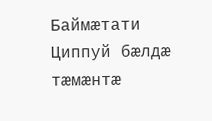Баймæтати Циппуй бæлдæ тæмæнтæ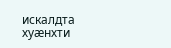искалдта хуæнхти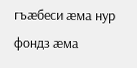гъæбеси æма нур фондз æма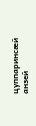цуппаринсæй анзей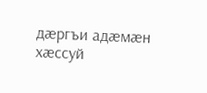дæргъи адæмæн хæссуй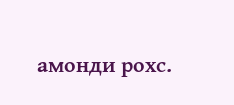амонди рохс.